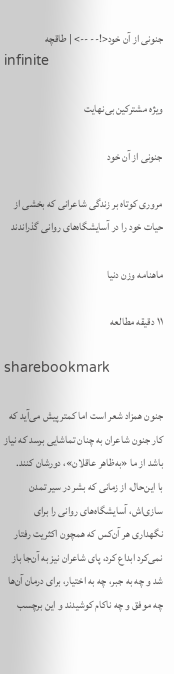جنونی از آن خود<!-- --> | طاقچه
infinite

ویژه مشترکین بی‌نهایت

جنونی از آن خود

مروری کوتاه بر زندگی شاعرانی که بخشی از حیات خود را در آسایشگاه‌های روانی گذراندند

ماهنامه وزن دنیا

۱۱ دقیقه مطالعه

sharebookmark

جنون همزاد شعر است اما کمتر پیش می‌آید که کار جنون شاعران به چنان تماشایی برسد که نیاز باشد از ما «به‌ظاهر عاقلان»، دورشان کنند. با ‌این‌حال، از زمانی که بشر در سیر تمدن سازی‌اش، آسایشگاه‌های روانی را برای نگهداری هر آن‌کس که همچون اکثریت رفتار نمی‌کرد ابداع کرد، پای شاعران نیز به آن‌جا باز شد و چه به جبر، چه به اختیار، برای درمان آن‌ها چه موفق و چه ناکام کوشیدند و این برچسب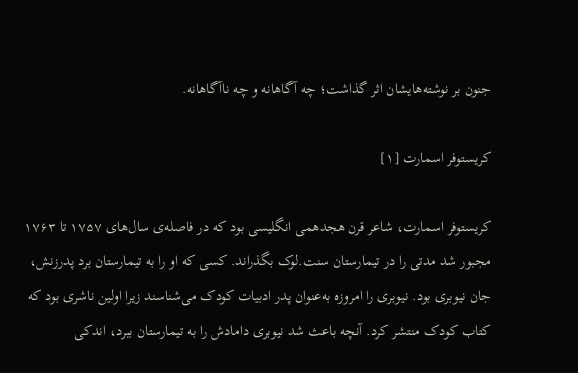جنون بر نوشته‌هایشان اثر گذاشت؛ چه آگاهانه و چه ناآگاهانه.

کریستوفر اسمارت [۱]

کریستوفر اسمارت، شاعر قرن هجدهمی انگلیسی بود که در فاصله‌ی سال‌های ۱۷۵۷ تا ۱۷۶۳ مجبور شد مدتی را در تیمارستان سنت.لوک بگذراند. کسی که او را به تیمارستان برد پدر‌زنش، جان نیوبری بود. نیوبری را امروزه به‌عنوان پدر ادبیات کودک می‌شناسند زیرا اولین ناشری بود که کتاب کودک منتشر کرد. آنچه باعث شد نیوبری دامادش را به تیمارستان ببرد، اندکی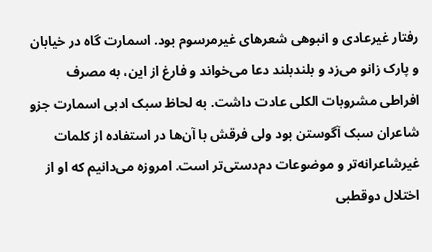رفتار غیرعادی و انبوهی شعرهای غیرمرسوم بود. اسمارت گاه در خیابان و پارک زانو می‌زد و بلند‌بلند دعا می‌خواند و فارغ از این، ‌به ‌مصرف افراطی مشروبات الکلی عادت داشت. به ‌لحاظ سبک ادبی اسمارت جزو شاعران سبک آگوستن بود ولی فرقش با آن‌ها در استفاده از کلمات غیرشاعرانه‌تر و موضوعات دم‌دستی‌تر است. امروزه می‌دانیم که او از اختلال دو‌قطبی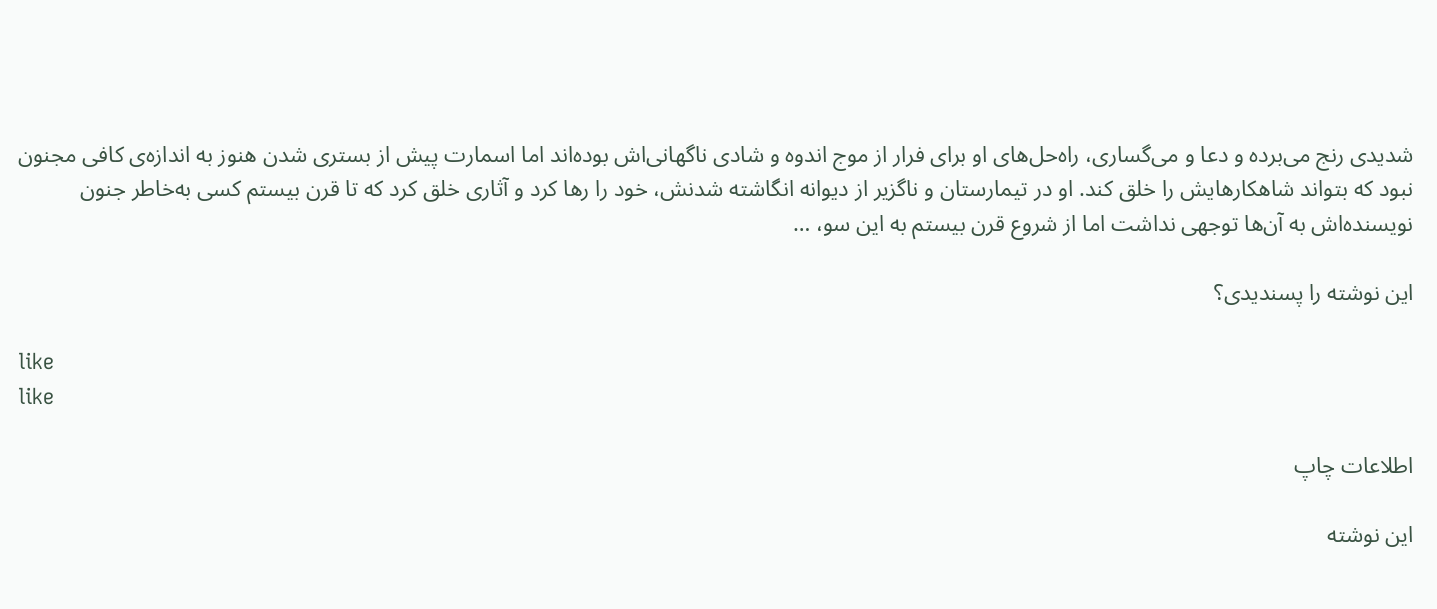شدیدی رنج می‌برده و دعا و می‌گساری، راه‌حل‌های او برای فرار از موج اندوه و شادی ناگهانی‌اش بوده‌اند اما اسمارت پیش از بستری شدن هنوز به ‌اندازه‌ی ‌کافی مجنون نبود که بتواند شاهکارهایش را خلق کند. او در تیمارستان و ناگزیر از دیوانه انگاشته شدنش، خود را رها کرد و آثاری خلق کرد که تا قرن بیستم کسی به‌خاطر جنون نویسنده‌‌اش به آن‌ها توجهی نداشت اما از شروع قرن بیستم به این سو، …

این نوشته‌ را پسندیدی؟

like
like

اطلاعات چاپ

این نوشته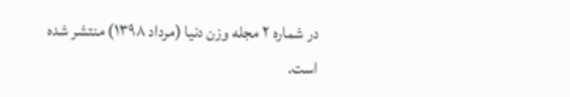در شماره ۲ مجله وزن دنیا (مرداد ۱۳۹۸) منتشر شده است.